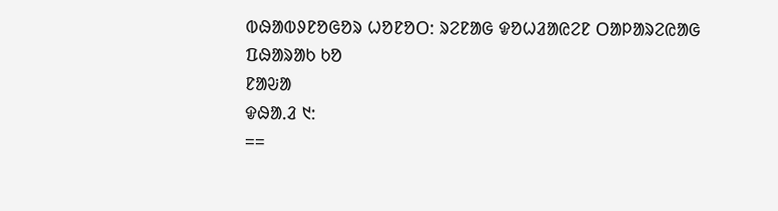ᱵᱷᱟᱵᱽᱱᱚᱜᱚᱨ ᱦᱚᱱᱚᱛ: ᱨᱮᱱᱟᱜ ᱫᱚᱦᱲᱟᱭᱮᱱ ᱛᱟᱞᱟᱨᱮᱭᱟᱜ ᱯᱷᱟᱨᱟᱠ ᱠᱚ
ᱱᱟᱶᱟ
ᱫᱷᱟᱹᱲ ᱑:
==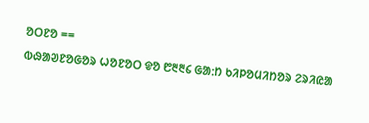ᱚᱛᱱᱚ ==
ᱵᱷᱟᱣᱱᱚᱜᱚᱨ ᱦᱚᱱᱚᱛ ᱫᱚ ᱘᱓᱓᱔ ᱜᱟᱺᱴ ᱠᱤᱞᱚᱢᱤᱴᱚᱨ ᱮᱨᱤᱭᱟ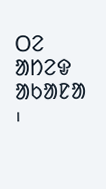ᱛᱮ ᱟᱴᱮᱫ ᱟᱠᱟᱱᱟ ᱾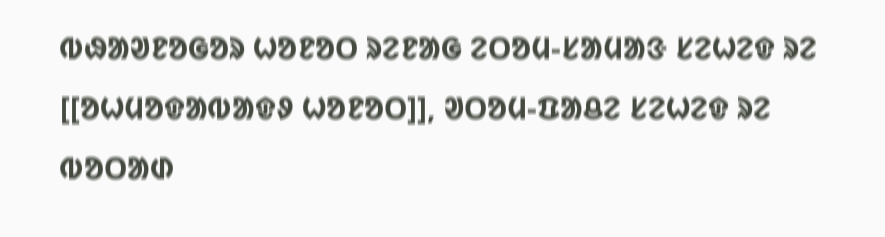ᱵᱷᱟᱣᱱᱚᱜᱚᱨ ᱦᱚᱱᱚᱛ ᱨᱮᱱᱟᱜ ᱮᱛᱚᱢ-ᱥᱟᱢᱟᱝ ᱥᱮᱦᱮᱫ ᱨᱮ [[ᱚᱦᱢᱚᱫᱟᱵᱟᱫᱽ ᱦᱚᱱᱚᱛ]], ᱣᱛᱚᱢ-ᱯᱟᱪᱮ ᱥᱮᱦᱮᱫ ᱨᱮ ᱵᱚᱛᱟᱰ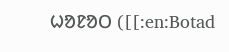ᱦᱚᱱᱚᱛ ([[:en:Botad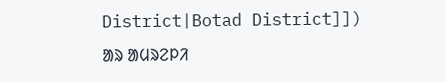District|Botad District]]) ᱟᱨ ᱟᱢᱨᱮᱞᱤ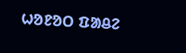ᱦᱚᱱᱚᱛ ᱯᱟᱪᱮ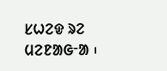ᱥᱦᱮᱫ ᱨᱮ ᱢᱮᱱᱟᱜᱼᱟ ᱾